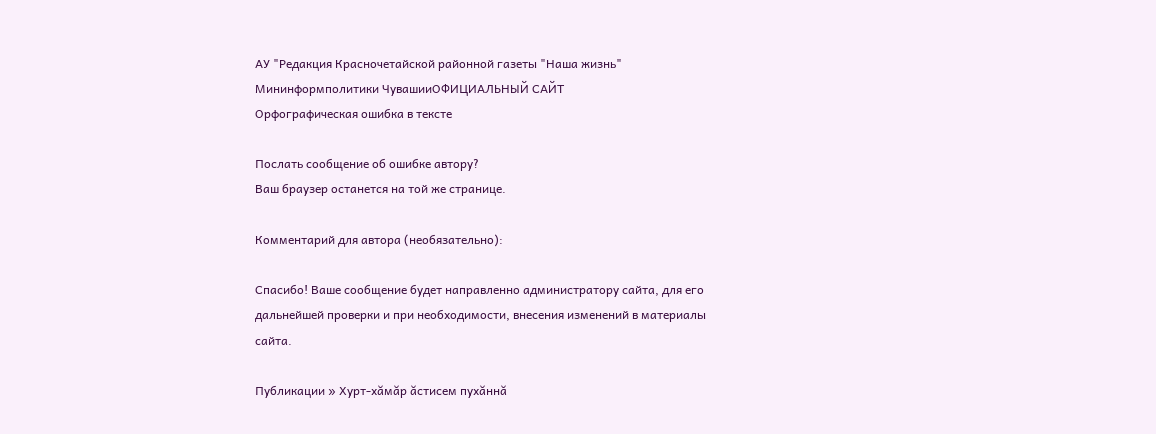АУ "Редакция Красночетайской районной газеты "Наша жизнь" Мининформполитики ЧувашииОФИЦИАЛЬНЫЙ САЙТ
Орфографическая ошибка в тексте

Послать сообщение об ошибке автору?
Ваш браузер останется на той же странице.

Комментарий для автора (необязательно):

Спасибо! Ваше сообщение будет направленно администратору сайта, для его дальнейшей проверки и при необходимости, внесения изменений в материалы сайта.

Публикации » Хурт-хăмăр ăстисем пухăннă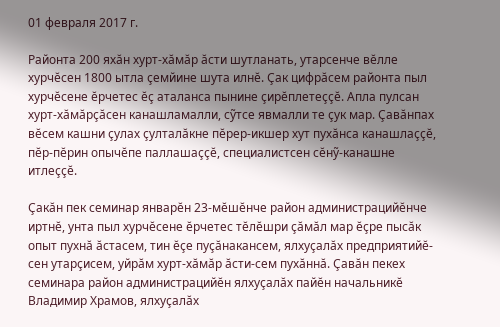01 февраля 2017 г.

Районта 200 яхăн хурт-хăмăр ăсти шутланать, утарсенче вĕлле хурчĕсен 1800 ытла çемйине шута илнĕ. Çак цифрăсем районта пыл хурчĕсене ĕрчетес ĕç аталанса пынине çирĕплетеççĕ. Апла пулсан хурт-хăмăрçăсен канашламалли, сỹтсе явмалли те çук мар. Çавăнпах вĕсем кашни çулах çулталăкне пĕрер-икшер хут пухăнса канашлаççĕ, пĕр-пĕрин опычĕпе паллашаççĕ, специалистсен сĕнỹ-канашне итлеççĕ.

Çакăн пек семинар январĕн 23-мĕшĕнче район администрацийĕнче иртнĕ, унта пыл хурчĕсене ĕрчетес тĕлĕшри çăмăл мар ĕçре пысăк опыт пухнă ăстасем, тин ĕçе пуçăнакансем, ялхуçалăх предприятийĕ-сен утарçисем, уйрăм хурт-хăмăр ăсти-сем пухăннă. Çавăн пекех семинара район администрацийĕн ялхуçалăх пайĕн начальникĕ Владимир Храмов, ялхуçалăх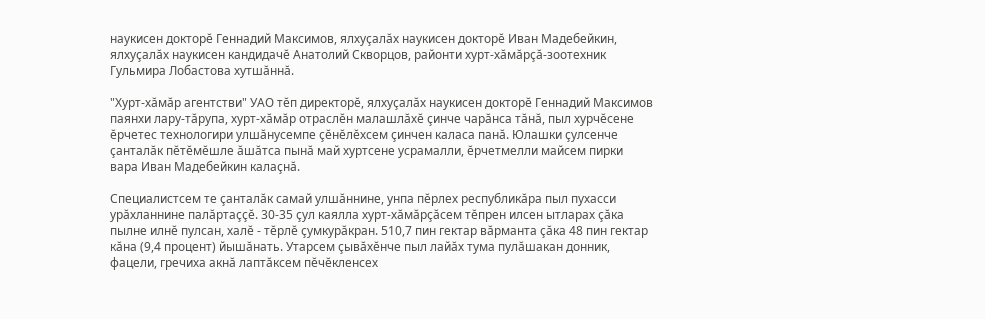наукисен докторĕ Геннадий Максимов, ялхуçалăх наукисен докторĕ Иван Мадебейкин, ялхуçалăх наукисен кандидачĕ Анатолий Скворцов, районти хурт-хăмăрçă-зоотехник Гульмира Лобастова хутшăннă.

"Хурт-хăмăр агентстви" УАО тĕп директорĕ, ялхуçалăх наукисен докторĕ Геннадий Максимов паянхи лару-тăрупа, хурт-хăмăр отраслĕн малашлăхĕ çинче чарăнса тăнă, пыл хурчĕсене ĕрчетес технологири улшăнусемпе çĕнĕлĕхсем çинчен каласа панă. Юлашки çулсенче çанталăк пĕтĕмĕшле ăшăтса пынă май хуртсене усрамалли, ĕрчетмелли майсем пирки вара Иван Мадебейкин калаçнă.

Специалистсем те çанталăк самай улшăннине, унпа пĕрлех республикăра пыл пухасси урăхланнине палăртаççĕ. 30-35 çул каялла хурт-хăмăрçăсем тĕпрен илсен ытларах çăка пылне илнĕ пулсан, халĕ - тĕрлĕ çумкурăкран. 510,7 пин гектар вăрманта çăка 48 пин гектар кăна (9,4 процент) йышăнать. Утарсем çывăхĕнче пыл лайăх тума пулăшакан донник, фацели, гречиха акнă лаптăксем пĕчĕкленсех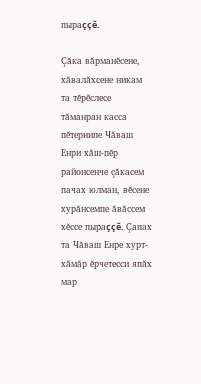пыраççĕ.

Çăка вăрманĕсене, хăвалăхсене никам та тĕрĕслесе тăманран касса пĕтернипе Чăваш Енри хăш-пĕр районсенче çăкасем пачах юлман, вĕсене хурăнсемпе ăвăссем хĕссе пыраççĕ. Çапах та Чăваш Енре хурт-хăмăр ĕрчетесси япăх мар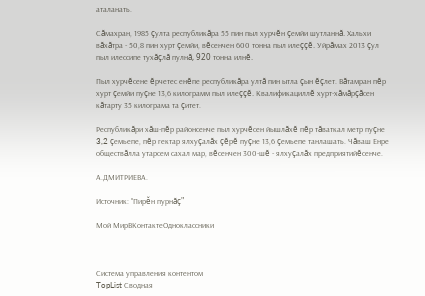аталанать.

Сăмахран, 1985 çулта республикăра 55 пин пыл хурчĕн çемйи шутланнă. Хальхи вăхăтра - 50,8 пин хурт çемйи, вĕсенчен 600 тонна пыл илеççĕ. Уйрăмах 2013 çул пыл илессипе тухăçлă пулнă, 920 тонна илнĕ.

Пыл хурчĕсене ĕрчетес енĕпе республикăра ултă пин ытла çын ĕçлет. Вăтамран пĕр хурт çемйи пуçне 13,6 килограмм пыл илеççĕ. Квалификациллĕ хурт-хăмăрçăсен кăтарту 35 килограма та çитет.

Республикăри хăш-пĕр районсенче пыл хурчĕсен йышлăхĕ пĕр тăваткал метр пуçне 3,2 çемьепе, пĕр гектар ялхуçалăх çĕрĕ пуçне 13,6 çемьепе танлашать. Чăваш Енре обществăлла утарсем сахал мар, вĕсенчен 300-шĕ - ялхуçалăх предприятийĕсенче.

А.ДМИТРИЕВА.

Источник: "Пирěн пурнăç"

Мой МирВКонтактеОдноклассники



Система управления контентом
TopList Сводная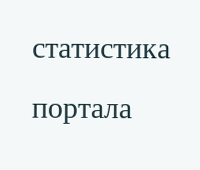статистика портала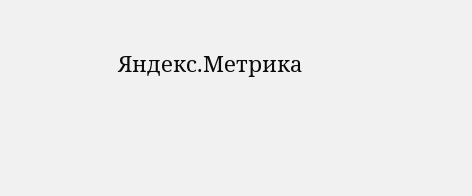Яндекс.Метрика